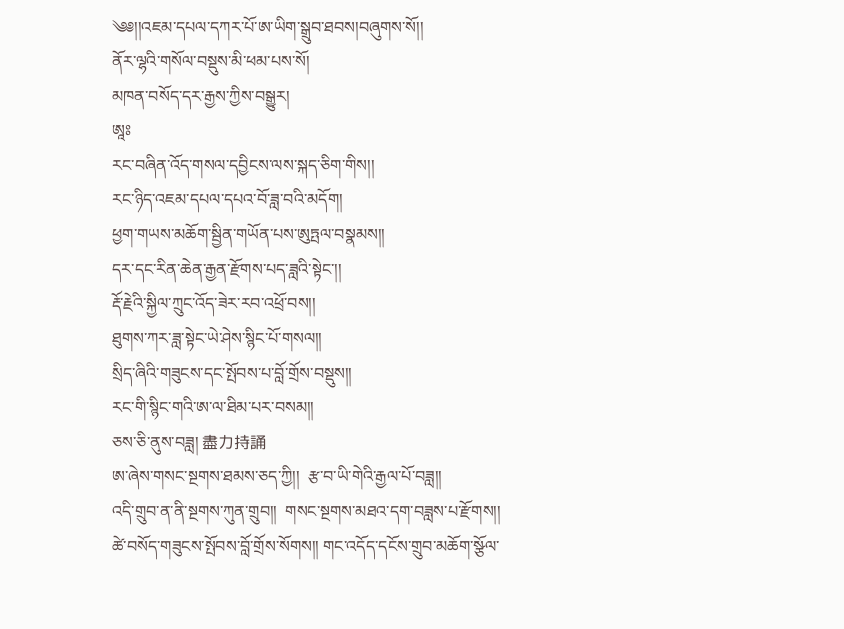༄༅།།འཇམ་དཔལ་དཀར་པོ་ཨ་ཡིག་སྒྲུབ་ཐབས།བཞུགས་སོ།།
ནོར་ལྷའི་གསོལ་བསྡུས་མི་ཕམ་པས་སོ།
མཁན་བསོད་དར་རྒྱས་ཀྱིས་བསྒྱུར།
ཨཱཿ
རང་བཞིན་འོད་གསལ་དབྱིངས་ལས་སྐད་ཅིག་གིས།།
རང་ཉིད་འཇམ་དཔལ་དཔའ་བོ་ཟླ་བའི་མདོག།
ཕྱག་གཡས་མཆོག་སྦྱིན་གཡོན་པས་ཨུཏྤལ་བསྣམས།།
དར་དང་རིན་ཆེན་རྒྱན་རྫོགས་པད་ཟླའི་སྟེང་།།
རྡོ་རྗེའི་སྐྱིལ་ཀྲུང་འོད་ཟེར་རབ་འཕྲོ་བས།།
ཐུགས་ཀར་ཟླ་སྟེང་ཡེ་ཤེས་སྙིང་པོ་གསལ།།
སྲིད་ཞིའི་གཟུངས་དང་སྤོབས་པ་བློ་གྲོས་བསྡུས།།
རང་གི་སྙིང་གའི་ཨ་ལ་ཐིམ་པར་བསམ།།
ཅས་ཅི་ནུས་བཟླ། 盡力持誦
ཨ་ཞེས་གསང་སྔགས་ཐམས་ཅད་ཀྱི།།  རྩ་བ་ཡི་གེའི་རྒྱལ་པོ་བཟླ།།
འདི་གྲུབ་ན་ནི་སྔགས་ཀུན་གྲུབ།།  གསང་སྔགས་མཐའ་དག་བཟླས་པ་རྫོགས།།
ཚེ་བསོད་གཟུངས་སྤོབས་བློ་གྲོས་སོགས།། གང་འདོད་དངོས་གྲུབ་མཆོག་སྩོལ་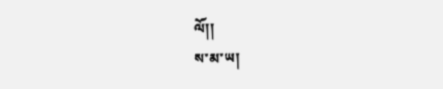ལོ།།
ས་མ་ཡ།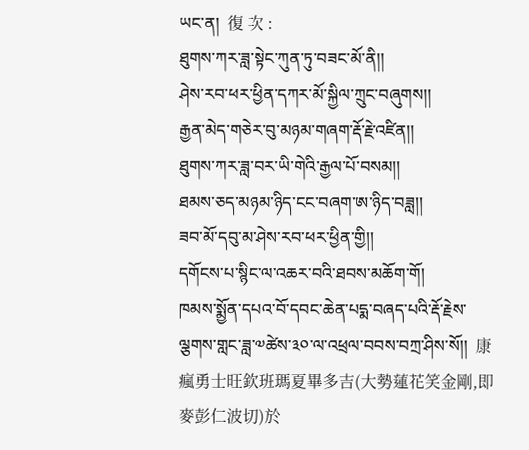ཡང་ན།  復 次 :
ཐུགས་ཀར་ཟླ་སྟེང་ཀུན་ཏུ་བཟང་མོ་ནི།།
ཤེས་རབ་ཕར་ཕྱིན་དཀར་མོ་སྐྱིལ་ཀྲུང་བཞུགས།།
རྒྱན་མེད་གཅེར་བུ་མཉམ་གཞག་རྡོ་རྗེ་འཛིན།།
ཐུགས་ཀར་ཟླ་བར་ཡི་གེའི་རྒྱལ་པོ་བསམ།།
ཐམས་ཅད་མཉམ་ཉིད་ངང་བཞག་ཨ་ཉིད་བཟླ།།
ཟབ་མོ་དབུ་མ་ཤེས་རབ་ཕར་ཕྱིན་གྱི།།
དགོངས་པ་སྙིང་ལ་འཆར་བའི་ཐབས་མཆོག་གོ།
ཁམས་སྨྱོན་དཔའ་བོ་དབང་ཆེན་པདྨ་བཞད་པའི་རྡོ་རྗེས་ལྕགས་གླང་ཟླ་༧ཚེས་༣༠་ལ་འཕྲལ་བབས་བཀྲ་ཤིས་སོ།།  康瘋勇士旺欽班瑪夏畢多吉(大勢蓮花笑金剛,即麥彭仁波切)於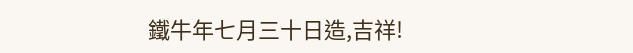鐵牛年七月三十日造,吉祥!